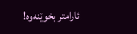ئارامتر بخوێنەوە!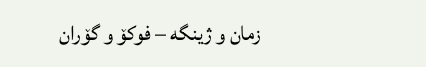زمان و ژینگە – فوکۆ و گۆران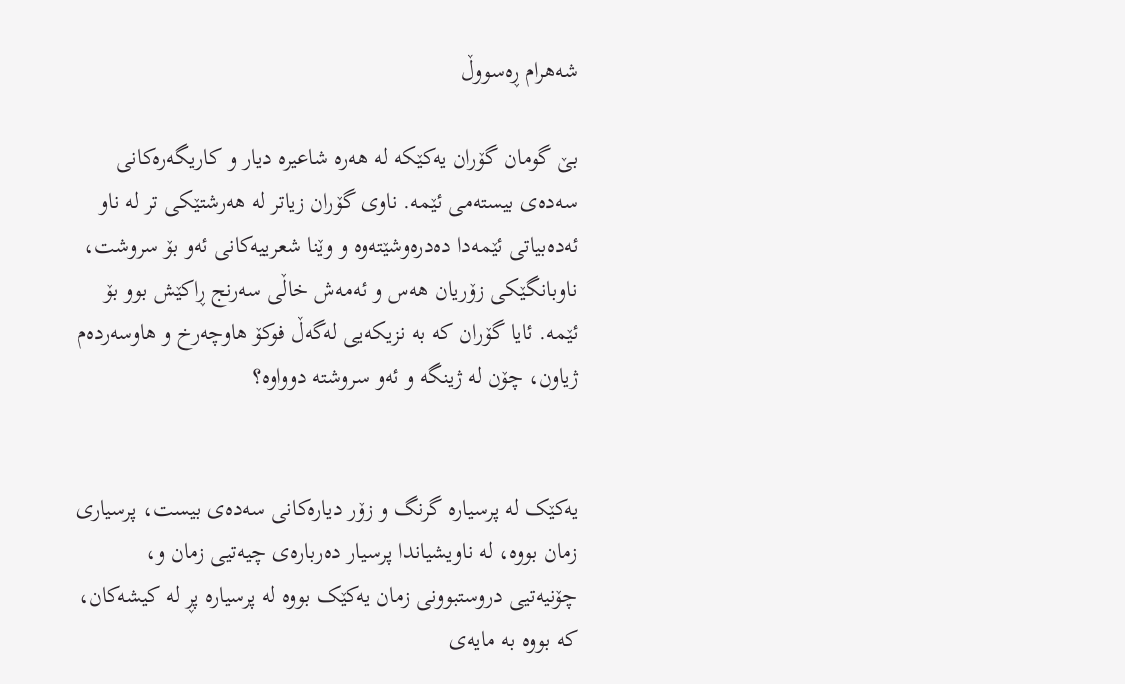شەهرام ڕەسووڵ

بێ گومان گۆران یەکێکە لە هەرە شاعیرە دیار و کاریگەرەکانی سەدەی بیستەمی ئێمە. ناوی گۆران زیاتر لە هەرشتێکی تر لە ناو ئەدەبیاتی ئێمەدا دەدرەوشێتەوە و وێنا شعرییەکانی ئەو بۆ سروشت، ناوبانگێکی زۆریان هەس و ئەمەش خاڵی سەرنج ڕاکێش بوو بۆ ئێمە. ئایا گۆران کە بە نزیکەیی لەگەڵ فوکۆ هاوچەرخ و هاوسەردەم ژیاون، چۆن لە ژینگە و ئەو سروشتە دوواوە؟


یەکێک لە پرسیارە گرنگ و زۆر دیارەکانی سەدەی بیست، پرسیاری زمان بووە، لە ناویشیاندا پرسیار دەربارەی چیەتیی زمان و، چۆنیەتیی دروستبوونی زمان یەکێک بووە لە پرسیارە پڕ لە کیشەکان، کە بووە بە مایەی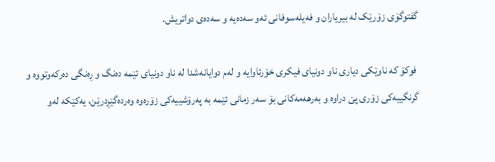گفتوگۆی زۆرێک لە بیریاران و فەیلەسوفانی ئەو سەدەیە و سەدەی دواتریش.

 فوکۆ کە ناوێکی دیاری ناو دونیای فیکری خۆرئاوایە و لەم دوایانەشدا لە ناو دونیای ئێمە دەنگ و ڕەنگی دەرکەوتووە و گرنگییەکی زۆری پێ دراوە و بەرهەمەکانی بۆ سەر زمانی ئێمە بە پەرۆشییەکی زۆرەوە وەردەگێڕدرێن، یەکێکە لەو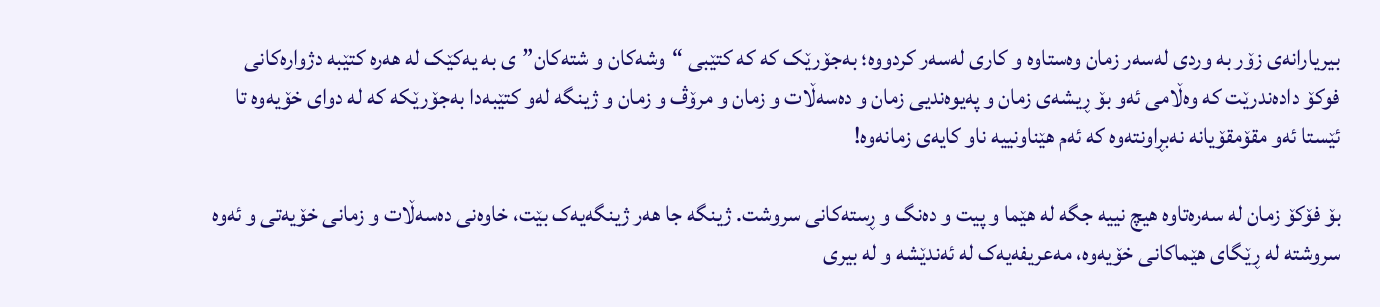بیریارانەی زۆر بە وردی لەسەر زمان وەستاوە و کاری لەسەر کردووە؛ بەجۆرێک کە کە کتێبی “وشەکان و شتەکان”ی بە یەکێک لە هەرە کتێبە دژوارەکانی فوکۆ دادەندرێت کە وەڵامی ئەو بۆ ڕیشەی زمان و پەیوەندیی زمان و دەسەڵات و زمان و مرۆڤ و زمان و ژینگە لەو کتێبەدا بەجۆرێکە کە لە دوای خۆیەوە تا ئێستا ئەو مقۆمقۆیانە نەبڕاونتەوە کە ئەم هێناونییە ناو کایەی زمانەوە!

بۆ فۆکۆ زمان لە سەرەتاوە هیچ نییە جگە لە هێما و پیت و دەنگ و ڕستەکانی سروشت. ژینگە جا هەر ژینگەیەک بێت، خاوەنی دەسەڵات و زمانی خۆیەتی و ئەوە سروشتە لە ڕێگای هێماکانی خۆیەوە، مەعریفەیەک لە ئەندێشە و لە بیری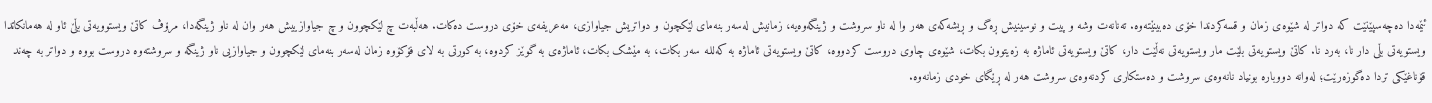ئێمەدا دەچەسپێنێت کە دواتر لە شێوەی زمان و قسەکردندا خۆی دەبینێتەوە. تەنانەت وشە و پیت و نوسینیش ڕەگ و ڕیشەکەی هەر وا لە ناو سروشت و ژینگەوەیە، زمانیش لەسەر بنەمای لێکچون و دواتریش جیاوازی، مەعریفەی خۆی دروست دەکات. هەڵبەت چ لێکچوون و چ جیاوازییش هەر وان لە ناو ژینگەدا، مرۆڤ کاتێ ویستوویەتی بڵێ ئاو لە هەمانکاتدا ویستویەتی بڵی دار نا، بەرد نا. کاتێ ویستویەتی بلێت مار ویستویەتی نەڵێت دار، کاتێ ویستویەتی ئاماژە بە زەیتوون بکات، شێوەی چاوی دروست کردووە، کاتێ ویستویەتی ئاماژە بە کەللـە سەر بکات، بە مێشک بکات، ئاماژەی بە گوێز کردوە، بە کورتی بە لای فۆکۆوە زمان لەسەر بنەمای لێکچوون و جیاوازیی ناو ژینگە و سروشتەوە دروست بووە و دواتر بە چەند قۆناغێکی تردا دەگوزەرێت؛ لەوانە دووبارە بونیاد نانەوەی سروشت و دەستکاری کردنەوەی سروشت هەر لە ڕێگای خودی زمانەوە.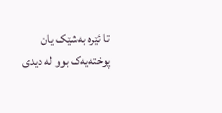تا ئێرە بەشێک یان پوختەیەک بوو لە دیدی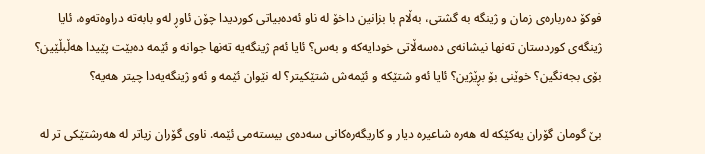فوکۆ دەربارەی زمان و ژینگە بە گشتی، بەڵام با بزانین داخۆ لە ناو ئەدەبیاتی کوردیدا چۆن ئاوڕ لەو بابەتە دراوەتەوە، ئایا ژینگەی کوردستان تەنها نیشانەی دەسەڵاتی خودایەکە و بەس؟ ئایا ئەم ژینگەیە تەنها جوانە و ئێمە دەبێت پێیدا هەڵبڵێین؟ بۆی بجەنگین؟ خوێنی بۆ بڕێژین؟ ئایا ئەو شتێکە و ئێمەش شتێکیتر؟ لە نێوان ئێمە و ئەو ژینگەیەدا چیتر هەیە؟

بێ گومان گۆران یەکێکە لە هەرە شاعیرە دیار و کاریگەرەکانی سەدەی بیستەمی ئێمە. ناوی گۆران زیاتر لە هەرشتێکی تر لە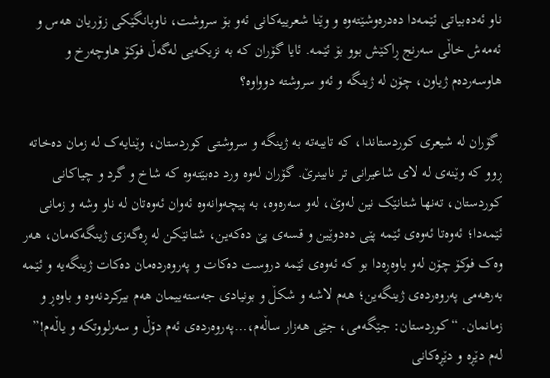ناو ئەدەبیاتی ئێمەدا دەدرەوشێتەوە و وێنا شعرییەکانی ئەو بۆ سروشت، ناوبانگێکی زۆریان هەس و ئەمەش خاڵی سەرنج ڕاکێش بوو بۆ ئێمە. ئایا گۆران کە بە نزیکەیی لەگەڵ فوکۆ هاوچەرخ و هاوسەردەم ژیاون، چۆن لە ژینگە و ئەو سروشتە دوواوە؟

 گۆران لە شیعری کوردستاندا، کە تایبەتە بە ژینگە و سروشتی کوردستان، وێنایەک لە زمان دەخاتە ڕوو کە وێنەی لە لای شاعیرانی تر نابینرێ. گۆران لەوە ورد دەبێتەوە کە شاخ و گرد و چیاکانی کوردستان، تەنها شتانێک نین لەوێ، لەو سەرەوە، بە پیچەوانەوە ئەوان ئەوەتان لە ناو وشە و زمانی ئێمەدا؛ ئەوەتا ئەوەی ئێمە پێی دەدوێین و قسەی پێ دەکەین، شتانێکن لە ڕەگەزی ژینگەکەمان، هەر وەک فوکۆ چۆن لەو باوەڕەدا بو کە ئەوەی ئێمە دروست دەکات و پەروەردەمان دەکات ژینگەیە و ئێمە بەرهەمی پەروەردەی ژینگەین؛ هەم لاشە و شکڵ و بونیادی جەستەییمان هەم بیرکردنەوە و باوەڕ و زمانمان. “کوردستان: جێگەمی، جێی هەزار ساڵەم،…پەروەردەی ئەم دۆڵ و سەرلووتکە و یاڵەم!” لەم دێڕە و دێڕەکانی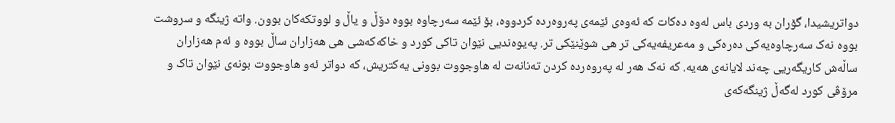دواتریشیدا، گۆران بە وردی باس لەوە دەکات کە ئەوەی ئێمەی پەروەردە کردووە، بۆ ئێمە سەرچاوە بووە دۆڵ و یاڵ و لووتکەکان بوون. واتە ژینگە و سروشت بووە نەک سەرچاوەیەکی دەرەکی و مەعریفەیەکی تر هی شوێنێکی تر. پەیوەندیی نێوان تاکی کورد و خاکەکەشی هی هەزاران ساڵ بووە و ئەم هەزاران ساڵەش کاریگەریی چەند لایانەی هەیە. کە نەک هەر لە پەروەردە کردن تەنانەت لە هاوجووت بوونی یەکتریش، کە دواتر ئەو هاوجووت بونەی نێوان تاک و مرۆڤی کورد لەگەڵ ژینگەکەی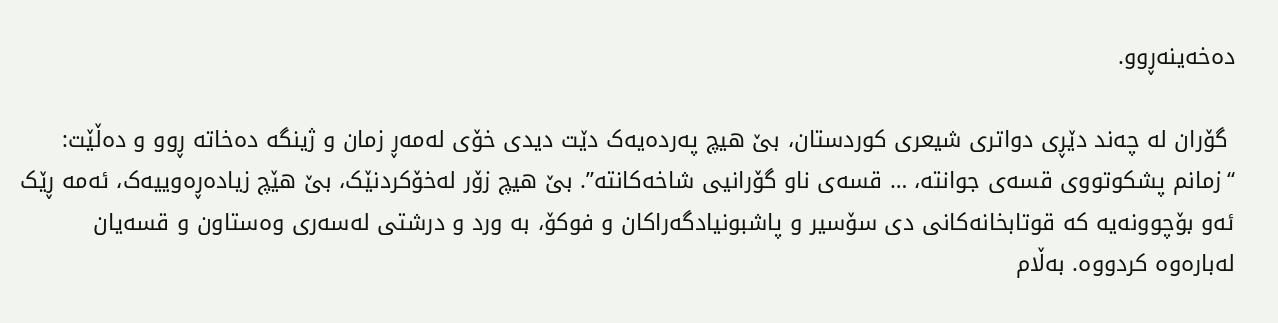دەخەینەڕوو.

 گۆران لە چەند دێڕی دواتری شیعری کوردستان، بێ هیچ پەردەیەک دێت دیدی خۆی لەمەڕ زمان و ژینگە دەخاتە ڕوو و دەڵێت: “زمانم پشکوتووی قسەی جوانتە، … قسەی ناو گۆرانیی شاخەکانتە”. بێ هیچ زۆر لەخۆکردنێک، بێ هێچ زیادەڕەوییەک، ئەمە ڕێک ئەو بۆچوونەیە کە قوتابخانەکانی دی سۆسیر و پاشبونیادگەراکان و فوکۆ، بە ورد و درشتی لەسەری وەستاون و قسەیان لەبارەوە کردووە. بەڵام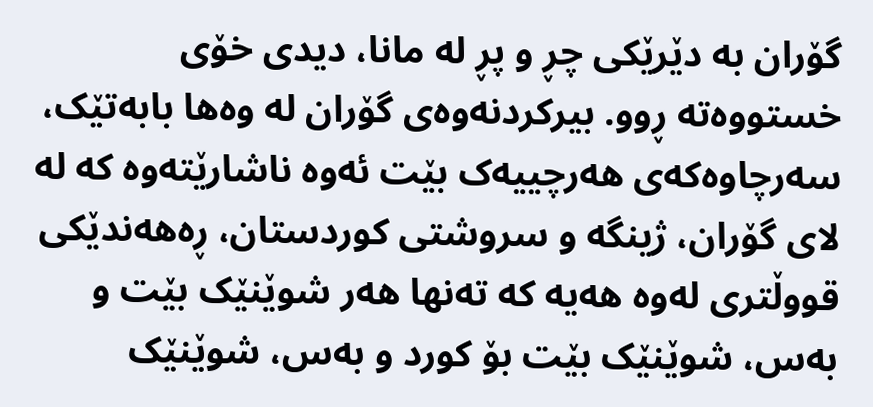گۆران بە دێرێکی چڕ و پڕ لە مانا، دیدی خۆی خستووەتە ڕوو. بیرکردنەوەی گۆران لە وەها بابەتێک، سەرچاوەکەی هەرچییەک بێت ئەوە ناشارێتەوە کە لە لای گۆران، ژینگە و سروشتی کوردستان، ڕەهەندێکی قووڵتری لەوە هەیە کە تەنها هەر شوێنێک بێت و بەس، شوێنێک بێت بۆ کورد و بەس، شوێنێک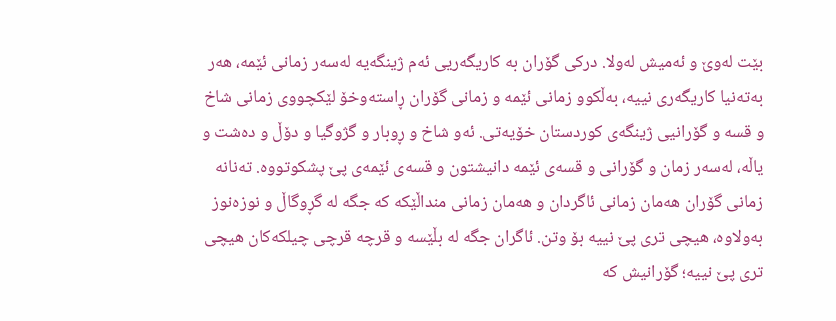بێت لەوێ و ئەمیش لەولا. درکی گۆران بە کاریگەریی ئەم ژینگەیە لەسەر زمانی ئێمە، هەر بەتەنیا کاریگەری نییە، بەڵکوو زمانی ئێمە و زمانی گۆران ڕاستەوخۆ لێكچووی زمانی شاخ و قسە و گۆرانیی ژینگەی کوردستان خۆیەتی. ئەو شاخ و ڕوبار و گژوگیا و دۆڵ و دەشت و یاڵە، لەسەر زمان و گۆرانی و قسەی ئێمە دانیشتون و قسەی ئێمەی پێ پشکوتووە. تەنانە زمانی گۆران هەمان زمانی ئاگردان و هەمان زمانی منداڵێکە کە جگە لە گڕوگاڵ و نوزەنوز بەولاوە، هیچی تری پێ نییە بۆ وتن. ئاگران جگە لە بڵێسە و قرچە قرچی چیلکەکان هیچی تری پێ نییە؛ گۆرانیش کە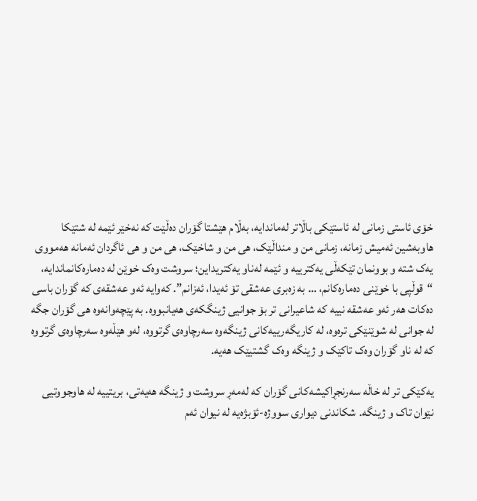خۆی ئاستی زمانی لە ئاستێکی باڵاتر لەماندایە، بەڵام هێشتا گۆران دەڵێت کە نەخێر ئێمە لە شتێکا هاوبەشین ئەمیش زمانە، زمانی من و منداڵێک، هی من و شاخێک، هی من و هی ئاگردان ئەمانە هەمووی یەک شتە و بوونمان تێکەڵی یەکترییە و ئێمە لەناو یەکتریداین؛ سروشت وەک خوێن لە دەمارەکانماندایە، “قوڵپی با خوێنی دەمارەکانم، … بە زەبری عەشقی تۆ ئەیدا، ئەزانم”. کەوایە ئەو عەشقەی کە گۆران باسی دەکات هەر ئەو عەشقە نییە کە شاعیرانی تر بۆ جوانیی ژینگکەی هەیانبووە. بە پێچەوانەوە هی گۆران جگە لە جوانی لە شوێنێکی ترەوە، لە کاریگەرییەکانی ژینگەوە سەرچاوەی گرتووە، لەو هێڵەوە سەرچاوەی گرتووە کە لە ناو گۆران وەک تاکێک و ژینگە وەک گشتیێک هەیە.

یەکێکی تر لە خاڵە سەرنجڕاکیشەکانی گۆران کە لەمەڕ سروشت و ژینگە هەیەتی، بریتییە لە هاوجووتیی نێوان تاک و ژینگە. شکاندنی دیواری سووژە-ئۆبژەیە لە نیوان ئەم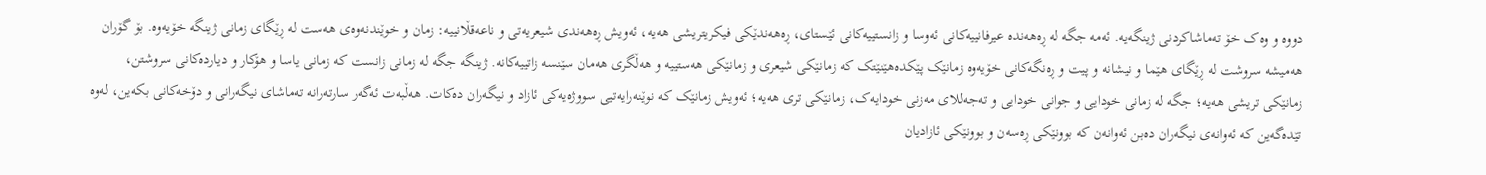دووە و وەک خۆ تەماشاکردنی ژینگەیە. ئەمە جگە لە ڕەهەندە عیرفانییەکانی ئەوسا و زانستییەکانی ئێستای، ڕەهەندێکی فیکریتریشی هەیە، ئەویش ڕەهەندی شیعریەتی و ناعەقڵانییە: زمان و خوێندنەوەی هەست لە ڕێگای زمانی ژینگە خۆیەوە. بۆ گۆران هەمیشە سروشت لە ڕێگای هێما و نیشانە و پیت و ڕەنگەکانی خۆیەوە زمانێک پێکدەهێنێتک کە زمانێکی شیعری و زمانێکی هەستییە و هەڵگری هەمان سێنسە زاتییەکانە. ژینگە جگە لە زمانی زانست کە زمانی یاسا و هۆکار و دیاردەکانی سروشتن، زمانێکی تریشی هەیە؛ جگە لە زمانی خودایی و جوانی خودایی و تەجەللای مەزنی خودایەک، زمانێکی تری هەیە؛ ئەویش زمانێک کە نوێنەرایەتیی سووژەیەکی ئازاد و نیگەران دەکات. هەڵبەت ئەگەر سارتەرانە تەماشای نیگەرانی و دۆخەکانی بکەین، لەوە تێدەگەین کە ئەوانەی نیگەران دەبن ئەوانەن کە بوونێکی ڕەسەن و بوونێکی ئازادیان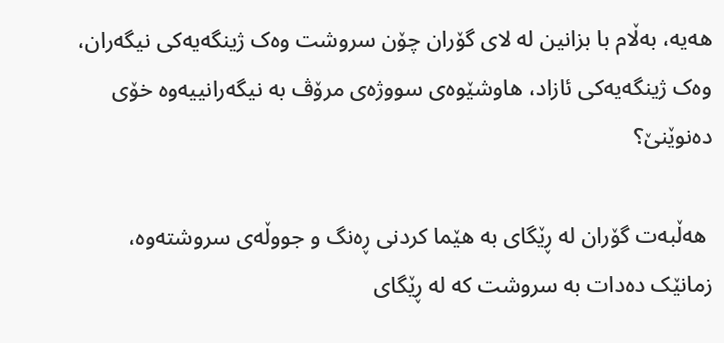هەیە، بەڵام با بزانین لە لای گۆران چۆن سروشت وەک ژینگەیەکی نیگەران، وەک ژینگەیەکی ئازاد، هاوشێوەی سووژەی مرۆڤ بە نیگەرانییەوە خۆی دەنوێنێ؟

 هەڵبەت گۆران لە ڕێگای بە هێما کردنی ڕەنگ و جووڵەی سروشتەوە، زمانێک دەدات بە سروشت کە لە ڕێگای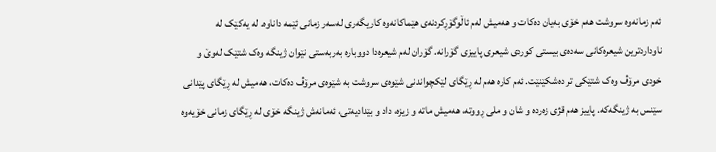ئەم زمانەوە سروشت هەم خۆی بەیان دەکات و هەمیش لەم ئاڵوگۆڕکردنەی هێماکانەوە کاریگەری لەسەر زمانی ئێمە داناوە. لە یەکێک لە ناوداردترین شیعرەکانی سەدەی بیستی کوردی شیعری پاییزی گۆرانە. گۆران لەم شیعرەدا دووبارە بەربەستی نێوان ژینگە وەک شتێک لەوێ و خودی مرۆڤ وەک شتێکی تر دەشکێنێت. ئەم کارە هەم لە ڕێگای لێكچواندنی شێوەی سروشت بە شێوەی مرۆڤ دەکات، هەمیش لە ڕێگای پێدانی سێنس بە ژینگەکە. پاییز هەم قژی زەردە و شان و ملی ڕووتە، هەمیش ماتە و زیزە، داد و بێدادیەتی، ئەمانەش ژینگە خۆی لە ڕێگای زمانی خۆیەوە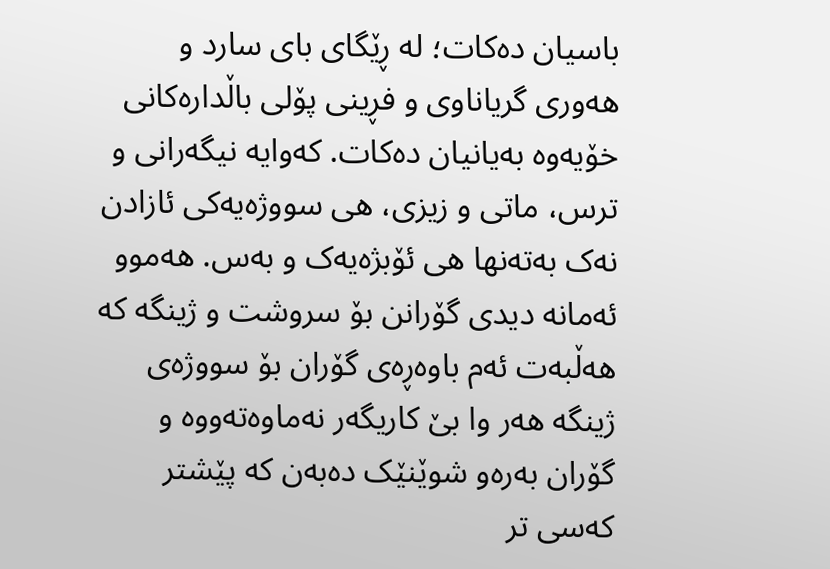باسیان دەکات؛ لە ڕێگای بای سارد و هەوری گریاناوی و فڕینی پۆلی باڵدارەکانی خۆیەوە بەیانیان دەکات. کەوایە نیگەرانی و ترس، ماتی و زیزی، هی سووژەیەکی ئازادن نەک بەتەنها هی ئۆبژەیەک و بەس. هەموو ئەمانە دیدی گۆرانن بۆ سروشت و ژینگە کە هەڵبەت ئەم باوەڕەی گۆران بۆ سووژەی ژینگە هەر وا بێ کاریگەر نەماوەتەووە و گۆران بەرەو شوێنێک دەبەن کە پێشتر کەسی تر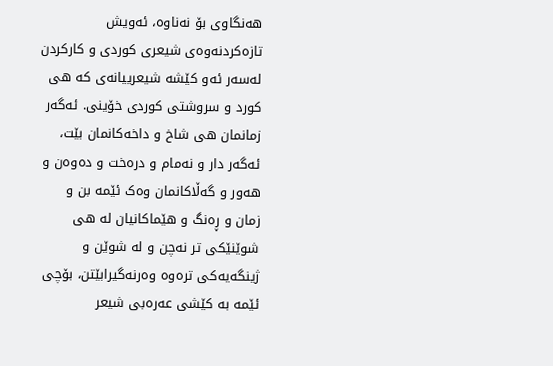هەنگاوی بۆ نەناوە، ئەویش تازەکردنەوەی شیعری کوردی و کارکردن لەسەر ئەو کێشە شیعرییانەی کە هی کورد و سروشتی کوردی خۆینی. ئەگەر زمانمان هی شاخ و داخەکانمان بێت، ئەگەر دار و نەمام و درەخت و دەوەن و هەور و گەڵاکانمان وەک ئێمە بن و زمان و ڕەنگ و هێماکانیان لە هی شوێنێکی تر نەچن و لە شوێن و ژینگەیەکی ترەوە وەرنەگیرابێتن، بۆچی ئێمە بە کێشی عەرەبی شیعر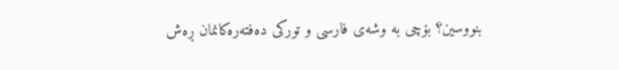بنووسین؟ بۆچی بە وشەی فارسی و تورکی دەفتەرەکانمان ڕەش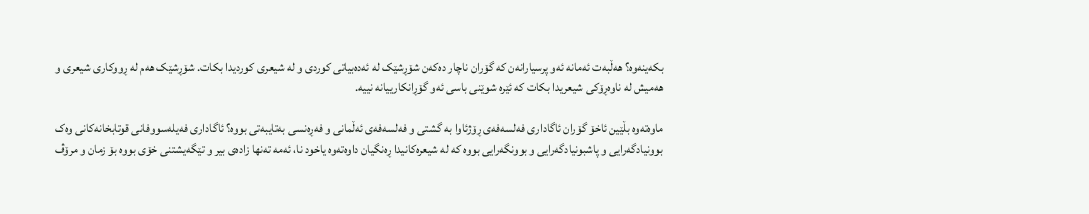بکەینەوە؟ هەڵبەت ئەمانە ئەو پرسیارانەن کە گۆران ناچار دەکەن شۆڕشێک لە ئەدەبیاتی کوردی و لە شیعری کوردیدا بکات. شۆڕشێک هەم لە ڕووکاری شیعری و هەمیش لە ناوەڕۆکی شیعریدا بکات کە ئێرە شوێنی باسی ئەو گۆڕانکارییانە نییە.

ماوەتەوە بڵێین ئاخۆ گۆران ئاگاداری فەلسەفەی ڕۆژئاوا بە گشتی و فەلسەفەی ئەڵمانی و فەڕەنسی بەتایبەتی بووە؟ ئاگاداری فەیلەسووفانی قوتابخانەکانی وەک بوونیادگەرایی و پاشبونیادگەرایی و بوونگەرایی بووە کە لە شیعرەکانیدا ڕەنگیان داوەتەوە یاخود نا، ئەمە تەنها زادەی بیر و تێگەیشتنی خۆی بووە بۆ زمان و مرۆڤ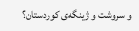و سروشت و ژینگەی کوردستان؟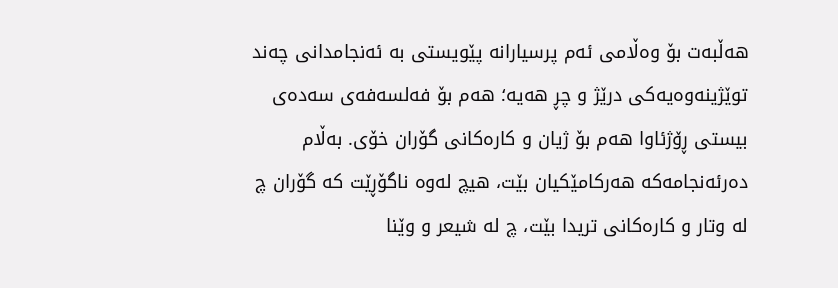هەڵبەت بۆ وەڵامی ئەم پرسیارانە پێویستی بە ئەنجامدانی چەند توێژینەوەیەکی درێژ و چڕ هەیە؛ هەم بۆ فەلسەفەی سەدەی بیستی ڕۆژئاوا هەم بۆ ژیان و کارەکانی گۆران خۆی. بەڵام دەرئەنجامەکە هەرکامێکیان بێت، هیچ لەوە ناگۆڕێت کە گۆران چ لە وتار و کارەکانی تریدا بێت، چ لە شیعر و وێنا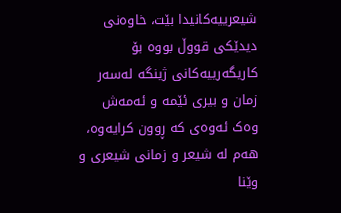شیعرییەکانیدا بێت، خاوەنی دیدێکی قووڵ بووە بۆ کاریگەرییەکانی ژینگە لەسەر زمان و بیری ئێمە و ئەمەش وەک ئەوەی کە ڕوون کرایەوە، هەم لە شیعر و زمانی شیعری و وێنا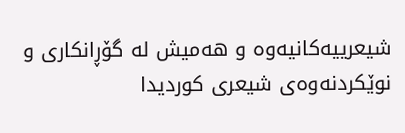شیعرییەکانیەوە و هەمیش لە گۆڕانکاری و نوێکردنەوەی شیعری کوردیدا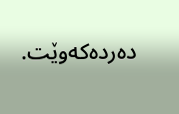دەردەکەوێت.